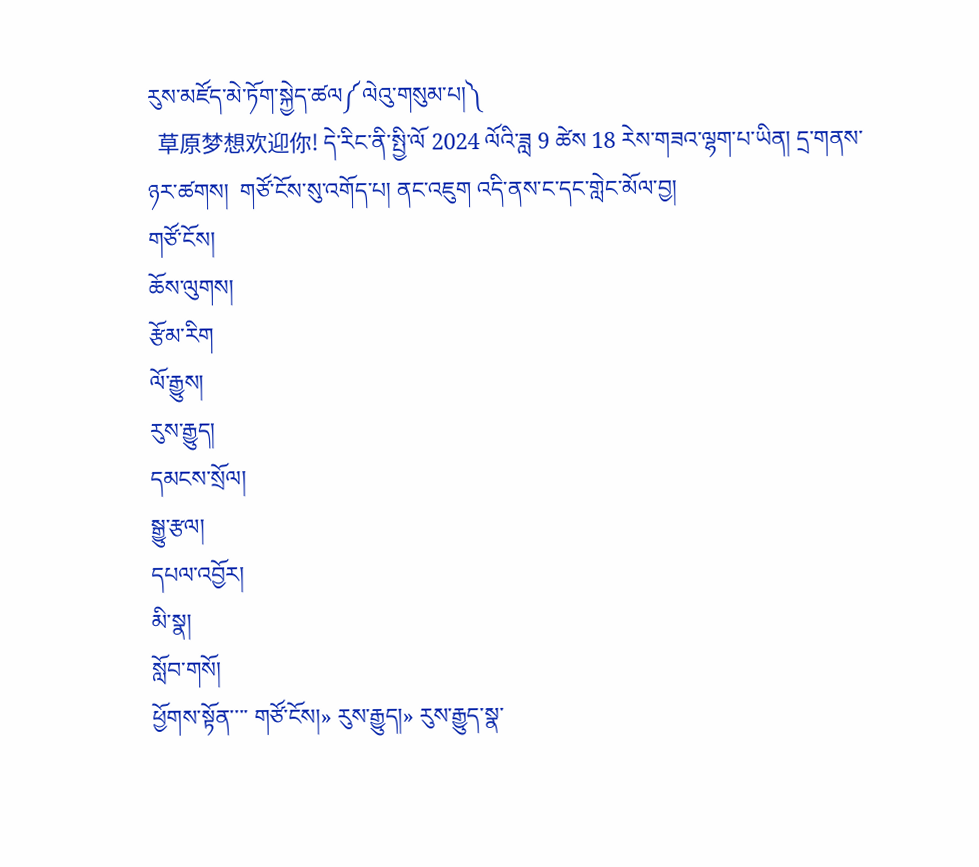རུས་མཛོད་མེ་ཏོག་སྐྱེད་ཚལ༼ལེའུ་གསུམ་པ།༽
  草原梦想欢迎你! དེ་རིང་ནི་སྤྱི་ལོ 2024 ལོའི་ཟླ 9 ཚེས 18 རེས་གཟའ་ལྷག་པ་ཡིན། དྲ་གནས་ཉར་ཚགས།  གཙོ་ངོས་སུ་འགོད་པ། ནང་འཇུག འདི་ནས་ང་དང་གླེང་མོལ་བྱ།
གཙོ་ངོས།
ཆོས་ལུགས།
རྩོམ་རིག
ལོ་རྒྱུས།
རུས་རྒྱུད།
དམངས་སྲོལ།
སྒྱུ་རྩལ།
དཔལ་འབྱོར།
མི་སྣ།
སློབ་གསོ།
ཕྱོགས་སྟོན་་་་ གཙོ་ངོས།» རུས་རྒྱུད།» རུས་རྒྱུད་སྣ་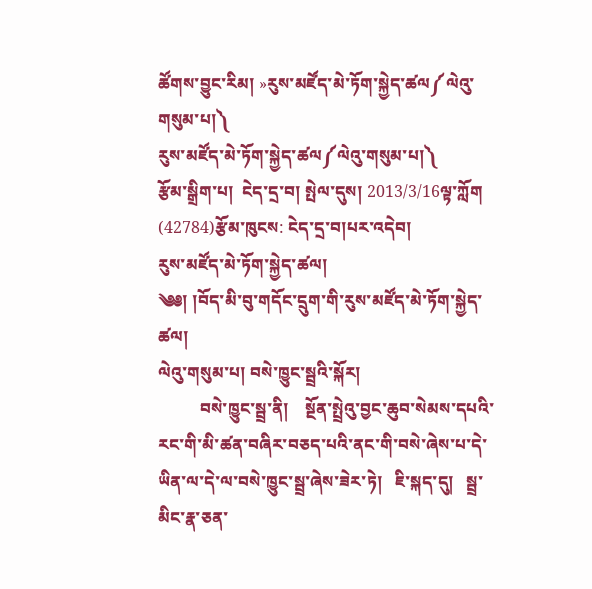ཚོགས་བྱུང་རིམ། »རུས་མཛོད་མེ་ཏོག་སྐྱེད་ཚལ༼ལེའུ་གསུམ་པ།༽
རུས་མཛོད་མེ་ཏོག་སྐྱེད་ཚལ༼ལེའུ་གསུམ་པ།༽
རྩོམ་སྒྲིག་པ།  ངེད་དྲ་བ། སྤེལ་དུས། 2013/3/16ལྟ་ཀློག (42784)རྩོམ་ཁུངས: ངེད་དྲ་བ།པར་འདེབ།
རུས་མཛོད་མེ་ཏོག་སྐྱེད་ཚལ།
༄༅། །བོད་མི་བུ་གདོང་དྲུག་གི་རུས་མཛོད་མེ་ཏོག་སྐྱེད་ཚལ།
ལེའུ་གསུམ་པ། བསེ་ཁྱུང་སྦྲའི་སྐོར།
          བསེ་ཁྱུང་སྦྲ་ནི།    སྔོན་སྤྲེའུ་བྱང་ཆུབ་སེམས་དཔའི་རང་གི་མི་ཚན་བཞིར་བཅད་པའི་ནང་གི་བསེ་ཞེས་པ་དེ་ཡིན་ལ་དེ་ལ་བསེ་ཁྱུང་སྦྲ་ཞེས་ཟེར་ཏེ།   ཇི་སྐད་དུ།   སྦྲ་མིང་རྣ་ཅན་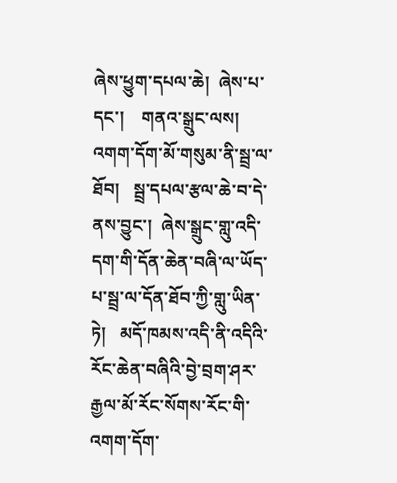ཞེས་ཕྱུག་དཔལ་ཆེ།  ཞེས་པ་དང་།    གནའ་སྒྲུང་ལས།  འགག་དོག་མོ་གསུམ་ནི་སྦྲ་ལ་ཐོབ།   སྦྲ་དཔལ་རྩལ་ཆེ་བ་དེ་ནས་བྱུང་།  ཞེས་སྒྲུང་གླུ་འདི་དག་གི་དོན་ཆེན་བཞི་ལ་ཡོད་པ་སྦྲ་ལ་དོན་ཐོབ་ཀྱི་གླུ་ཡིན་ཏེ།   མདོ་ཁམས་འདི་ནི་འདིའི་རོང་ཆེན་བཞིའི་བྱེ་བྲག་ཤར་རྒྱལ་མོ་རོང་སོགས་རོང་གི་འགག་དོག་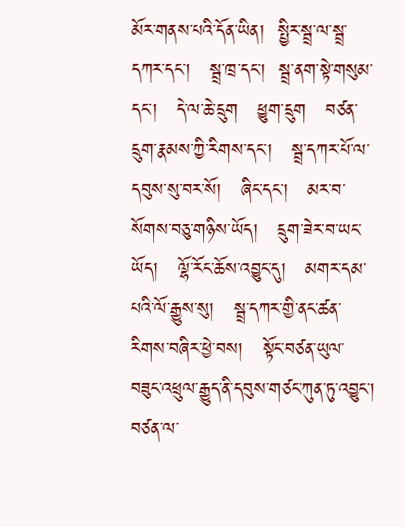མོར་གནས་པའི་དོན་ཡིན།  སྤྱིར་སྦྲ་ལ་སྦྲ་དཀར་དང་།   སྦྲ་ཁྲ་དང་།  སྦྲ་ནག་སྟེ་གསུམ་དང་།   དེ་ལ་ཆེ་དྲུག   ཕྱུག་དྲུག   བཙན་དྲུག་རྣམས་ཀྱི་རིགས་དང་།   སྦྲ་དཀར་པོ་ལ་དབུས་སུ་བར་སོ།   ཞིང་དང་།   མར་བ་སོགས་བཅུ་གཉིས་ཡོད།   དྲུག་ཟེར་བ་ཡང་ཡོད།   ལྷོ་རོང་ཆོས་འབྱུང་དུ།   མགར་དམ་པའི་ལོ་རྒྱུས་སུ།   སྦྲ་དཀར་གྱི་ནང་ཚན་རིགས་བཞིར་ཕྱེ་བས།   སྟོང་བཙན་ཡུལ་བཟུང་འཕྲུལ་རྒྱུད་ནི་དབུས་གཙང་ཀུན་ཏུ་འབྱུང་།   བཙན་ལ་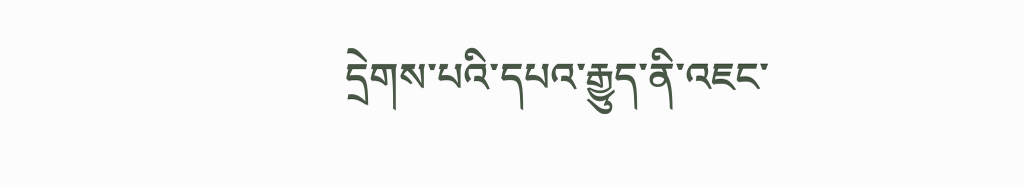དྲེགས་པའི་དཔའ་རྒྱུད་ནི་འཇང་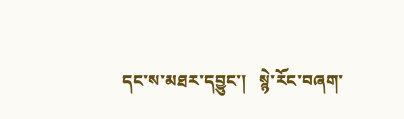དང་ས་མཐར་དབྱུང་།   སྙེ་རོང་བཞག་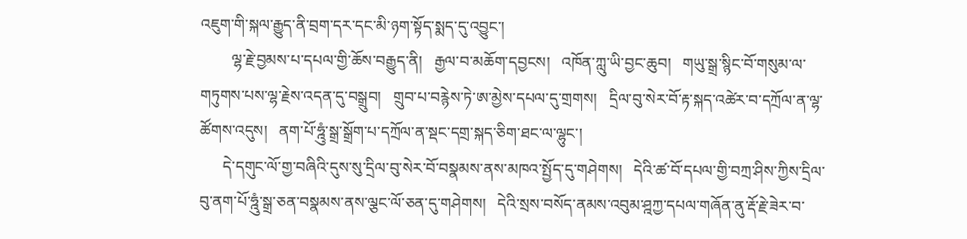འཇུག་གི་སྐལ་རྒྱུད་ནི་བྲག་དར་དང་མི་ཉག་སྟོད་སྨད་དུ་འབྱུང་།
        ལྷ་རྗེ་བྱམས་པ་དཔལ་གྱི་ཆོས་བརྒྱུད་ནི།   རྒྱལ་བ་མཆོག་དབྱངས།   འཁོན་ཀླུ་ཡི་བྱང་ཆུབ།   གཡུ་སྒྲ་སྙིང་བོ་གསུམ་ལ་གཏུགས་པས་ལྷ་རྗེས་འདན་དུ་བསྒྲུབ།   གྲུབ་པ་བརྙེས་ཏེ་ཨ་མྱེས་དཔལ་དུ་གྲགས།   དྲིལ་བུ་སེར་བོ་རྟ་སྐད་འཚེར་བ་དཀྲོལ་ན་ལྷ་ཚོགས་འདུས།   ནག་པོ་ཧྰུཾ་སྒྲ་སྒྲོག་པ་དཀྲོལ་ན་སྡང་དགྲ་སྐད་ཅིག་ཐང་ལ་ལྷུང་།
      དེ་དགུང་ལོ་གྱ་བཞིའི་དུས་སུ་དྲིལ་བུ་སེར་བོ་བསྣམས་ནས་མཁའ་སྤྱོད་དུ་གཤེགས།   དེའི་ཚ་བོ་དཔལ་གྱི་བཀྲ་ཤིས་ཀྱིས་དྲིལ་བུ་ནག་པོ་ཧྰུཾ་སྒྲ་ཅན་བསྣམས་ནས་ལྕང་ལོ་ཅན་དུ་གཤེགས།   དེའི་སྲས་བསོད་ནམས་འབུམ་ཤྰཀྱ་དཔལ་གཞོན་ནུ་རྡོ་རྗེ་ཟེར་བ་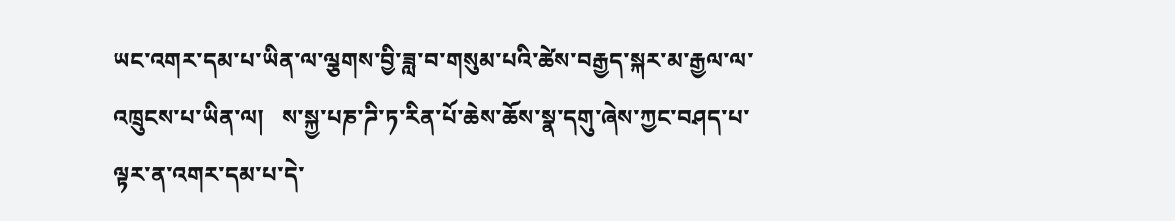ཡང་འགར་དམ་པ་ཡིན་ལ་ལྕགས་བྱི་ཟླ་བ་གསུམ་པའི་ཚེས་བརྒྱད་སྐར་མ་རྒྱལ་ལ་འཁྲུངས་པ་ཡིན་ལ།   ས་སྐྱ་པཎ་ཌི་ཏ་རིན་པོ་ཆེས་ཆོས་སྣ་དགུ་ཞེས་ཀྱང་བཤད་པ་ལྟར་ན་འགར་དམ་པ་དེ་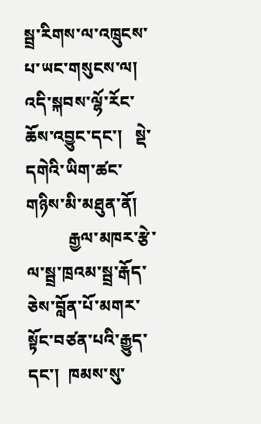སྦྲ་རིགས་ལ་འཁྲུངས་པ་ཡང་གསུངས་ལ།   འདི་སྐབས་ལྷོ་རོང་ཆོས་འབྱུང་དང་།   སྡེ་དགེའི་ཡིག་ཚང་གཉིས་མི་མཐུན་ནོ།
          རྒྱལ་མཁར་རྩེ་ལ་སྦྲ་ཁྲའམ་སྦྲ་རྒོད་ཅེས་བློན་པོ་མགར་སྟོང་བཙན་པའི་རྒྱུད་དང་།  ཁམས་སུ་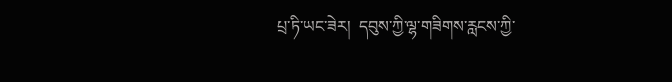པྲ་ཏི་ཡང་ཟེར།  དབུས་ཀྱི་ལྷ་གཟིགས་རླངས་ཀྱི་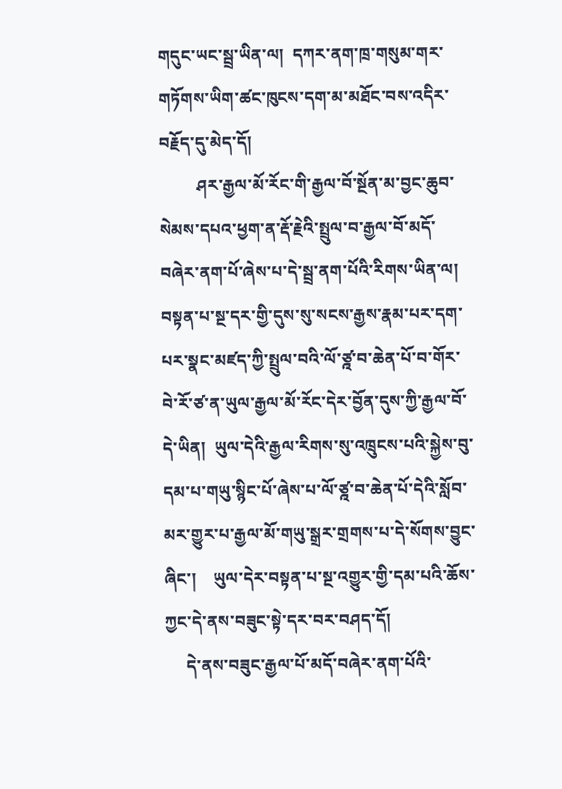གདུང་ཡང་སྦྲ་ཡིན་ལ།  དཀར་ནག་ཁྲ་གསུམ་གར་གཏོགས་ཡིག་ཚང་ཁུངས་དག་མ་མཐོང་བས་འདིར་བརྗོད་དུ་མེད་དོ།
         ཤར་རྒྱལ་མོ་རོང་གི་རྒྱལ་བོ་སྔོན་མ་བྱང་ཆུབ་སེམས་དཔའ་ཕྱག་ན་རྡོ་རྗེའི་སྤྲུལ་བ་རྒྱལ་བོ་མདོ་བཞེར་ནག་པོ་ཞེས་པ་དེ་སྦྲ་ནག་པོའི་རིགས་ཡིན་ལ།   བསྟན་པ་སྔ་དར་གྱི་དུས་སུ་སངས་རྒྱས་རྣམ་པར་དག་པར་སྣང་མཛད་ཀྱི་སྤྲུལ་བའི་ལོ་ཙྰ་བ་ཆེན་པོ་བ་གོར་བེ་རོ་ཙ་ན་ཡུལ་རྒྱལ་མོ་རོང་དེར་བྱོན་དུས་ཀྱི་རྒྱལ་བོ་དེ་ཡིན།  ཡུལ་དེའི་རྒྱལ་རིགས་སུ་འཁྲུངས་པའི་སྐྱེས་བུ་དམ་པ་གཡུ་སྙིང་པོ་ཞེས་པ་ལོ་ཙྰ་བ་ཆེན་པོ་དེའི་སློབ་མར་གྱུར་པ་རྒྱལ་མོ་གཡུ་སྒྲར་གྲགས་པ་དེ་སོགས་བྱུང་ཞིང་།    ཡུལ་དེར་བསྟན་པ་སྔ་འགྱུར་གྱི་དམ་པའི་ཆོས་ཀྱང་དེ་ནས་བཟུང་སྟེ་དར་བར་བཤད་དོ།
     དེ་ནས་བཟུང་རྒྱལ་པོ་མདོ་བཞེར་ནག་པོའི་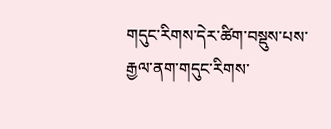གདུང་རིགས་དེར་ཚིག་བསྡུས་པས་རྒྱལ་ནག་གདུང་རིགས་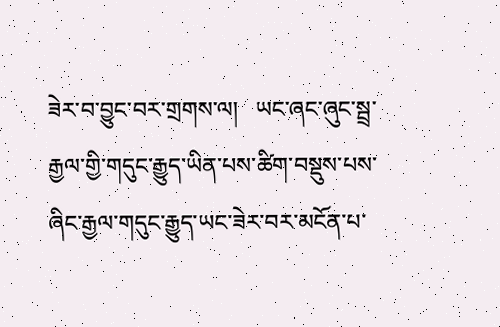ཟེར་བ་བྱུང་བར་གྲགས་ལ།   ཡང་ཞང་ཞུང་སྦྲ་རྒྱལ་གྱི་གདུང་རྒྱུད་ཡིན་པས་ཚིག་བསྡུས་པས་ཞིང་རྒྱལ་གདུང་རྒྱུད་ཡང་ཟེར་བར་མངོན་པ་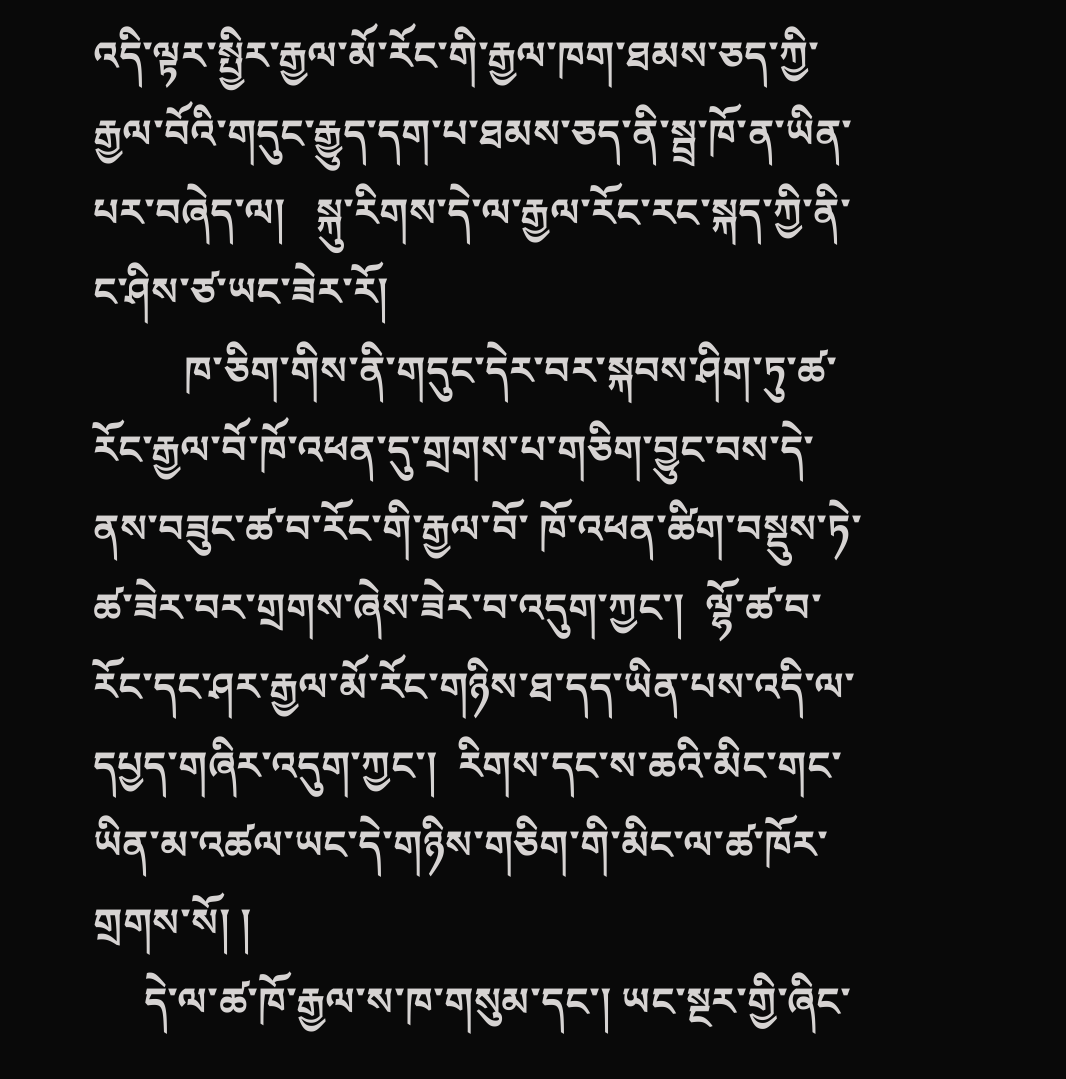འདི་ལྟར་སྤྱིར་རྒྱལ་མོ་རོང་གི་རྒྱལ་ཁག་ཐམས་ཅད་ཀྱི་རྒྱལ་བོའི་གདུང་རྒྱུད་དག་པ་ཐམས་ཅད་ནི་སྦྲ་ཁོ་ན་ཡིན་པར་བཞེད་ལ།   སྐུ་རིགས་དེ་ལ་རྒྱལ་རོང་རང་སྐད་ཀྱི་ནི་ང་ཤིས་ཙ་ཡང་ཟེར་རོ།
         ཁ་ཅིག་གིས་ནི་གདུང་དེར་བར་སྐབས་ཤིག་ཏུ་ཚ་རོང་རྒྱལ་བོ་ཁོ་འཕན་དུ་གྲགས་པ་གཅིག་བྱུང་བས་དེ་ནས་བཟུང་ཚ་བ་རོང་གི་རྒྱལ་བོ་ ཁོ་འཕན་ཚིག་བསྡུས་ཏེ་ཚ་ཟེར་བར་གྲགས་ཞེས་ཟེར་བ་འདུག་ཀྱང་།  ལྷོ་ཚ་བ་རོང་དང་ཤར་རྒྱལ་མོ་རོང་གཉིས་ཐ་དད་ཡིན་པས་འདི་ལ་དཔྱད་གཞིར་འདུག་ཀྱང་།  རིགས་དང་ས་ཆའི་མིང་གང་ཡིན་མ་འཚལ་ཡང་དེ་གཉིས་གཅིག་གི་མིང་ལ་ཚ་ཁོར་གྲགས་སོ། །
     དེ་ལ་ཚ་ཁོ་རྒྱལ་ས་ཁ་གསུམ་དང་། ཡང་སྔར་གྱི་ཞིང་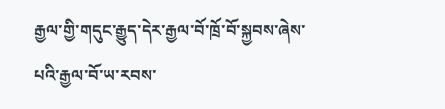རྒྱལ་གྱི་གདུང་རྒྱུད་དེར་རྒྱལ་བོ་ཁྲོ་བོ་སྐྱབས་ཞེས་པའི་རྒྱལ་བོ་ཡ་རབས་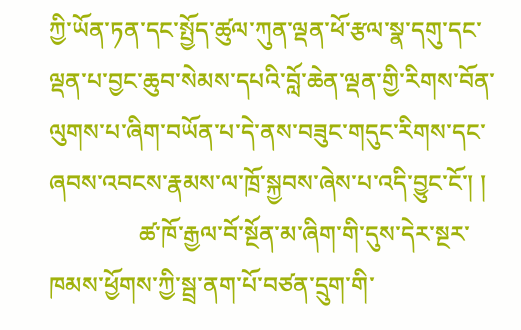ཀྱི་ཡོན་ཏན་དང་སྤྱོད་ཚུལ་ཀུན་ལྡན་ཕོ་རྩལ་སྣ་དགུ་དང་ལྡན་པ་བྱང་ཆུབ་སེམས་དཔའི་བློ་ཆེན་ལྡན་གྱི་རིགས་བོན་ལུགས་པ་ཞིག་བཡོན་པ་དེ་ནས་བཟུང་གདུང་རིགས་དང་ཞབས་འབངས་རྣམས་ལ་ཁྲོ་སྐྱབས་ཞེས་པ་འདི་བྱུང་ངོ་། །
               ཚ་ཁོ་རྒྱལ་བོ་སྔོན་མ་ཞིག་གི་དུས་དེར་སྔར་ཁམས་ཕྱོགས་ཀྱི་སྦྲ་ནག་པོ་བཙན་དྲུག་གི་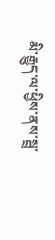མི་རྒྱུད་ལ་ཕྱིས་ནས་སྦྲ་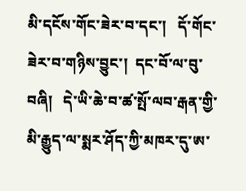མི་དངོས་གོང་ཟེར་བ་དང་།   དོ་གོང་ཟེར་བ་གཉིས་བྱུང་།  དང་བོ་ལ་བུ་བཞི།   དེ་ཡི་ཆེ་བ་ཚ་སྤོ་ལབ་རྒན་གྱི་མི་རྒྱུད་ལ་སྨར་ཤོད་ཀྱི་མཁར་དུ་ཨ་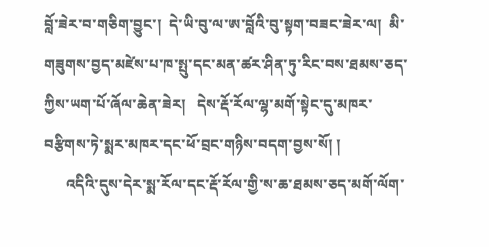བློ་ཟེར་བ་གཅིག་བྱུང་།  དེ་ཡི་བུ་ལ་ཨ་བློའི་བུ་སྟག་བཟང་ཟེར་ལ།  མི་གཟུགས་བྱད་མཛེས་པ་ཁ་སྤུ་དང་མན་ཚར་ཤིན་ཏུ་རིང་བས་ཐམས་ཅད་ཀྱིས་ཡག་པོ་ཞོལ་ཆེན་ཟེར།   དེས་རྡོ་རོལ་ལྷ་མགོ་སྟེང་དུ་མཁར་བརྩིགས་ཏེ་སྨར་མཁར་དང་ཕོ་བྲང་གཉིས་བདག་བྱས་སོ། །
      འདིའི་དུས་དེར་སྨ་རོལ་དང་རྡོ་རོལ་གྱི་ས་ཆ་ཐམས་ཅད་མགོ་ལོག་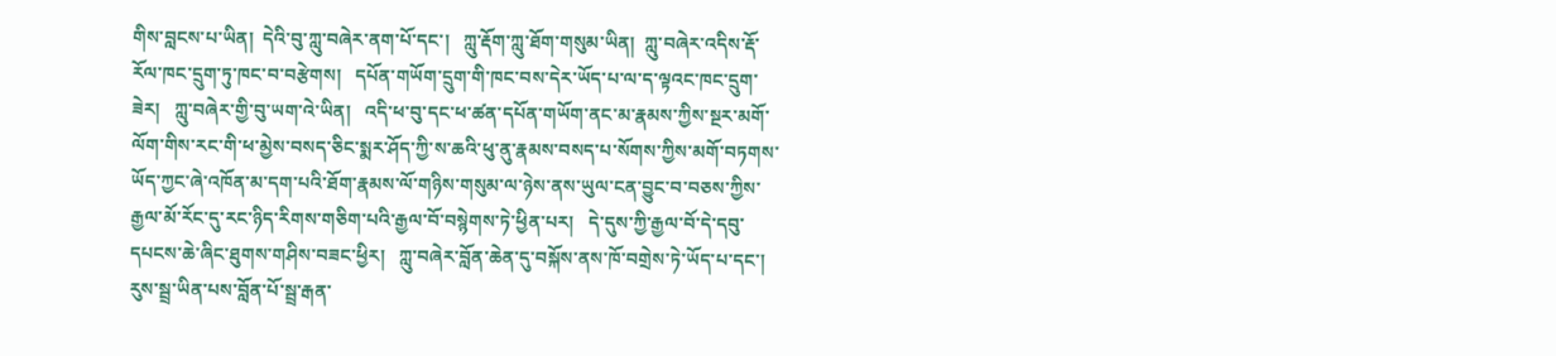གིས་བླངས་པ་ཡིན།  དེའི་བུ་ཀླུ་བཞེར་ནག་པོ་དང་།   ཀླུ་རྡོག་ཀླུ་ཐོག་གསུམ་ཡིན།  ཀླུ་བཞེར་འདིས་རྡོ་རོལ་ཁང་དྲུག་ཏུ་ཁང་བ་བརྩེགས།   དཔོན་གཡོག་དྲུག་གི་ཁང་བས་དེར་ཡོད་པ་ལ་ད་ལྟའང་ཁང་དྲུག་ཟེར།   ཀླུ་བཞེར་གྱི་བུ་ཡག་འེ་ཡིན།   འདི་ཕ་བུ་དང་ཕ་ཚན་དཔོན་གཡོག་ནང་མ་རྣམས་ཀྱིས་སྔར་མགོ་ལོག་གིས་རང་གི་ཕ་མྱེས་བསད་ཅིང་སྨར་ཤོད་ཀྱི་ས་ཆའི་ཕུ་ནུ་རྣམས་བསད་པ་སོགས་ཀྱིས་མགོ་བཏགས་ཡོད་ཀྱང་ཞེ་འཁོན་མ་དག་པའི་ཐོག་རྣམས་ལོ་གཉིས་གསུམ་ལ་ཉེས་ནས་ཡུལ་ངན་བྱུང་བ་བཅས་ཀྱིས་རྒྱལ་མོ་རོང་དུ་རང་ཉིད་རིགས་གཅིག་པའི་རྒྱལ་བོ་བསྙེགས་ཏེ་ཕྱིན་པར།   དེ་དུས་ཀྱི་རྒྱལ་བོ་དེ་དབུ་དཔངས་ཆེ་ཞིང་ཐུགས་གཤིས་བཟང་ཕྱིར།   ཀླུ་བཞེར་བློན་ཆེན་དུ་བསྐོས་ནས་ཁོ་བགྲེས་ཏེ་ཡོད་པ་དང་།   རུས་སྦྲ་ཡིན་པས་བློན་པོ་སྦྲ་རྒན་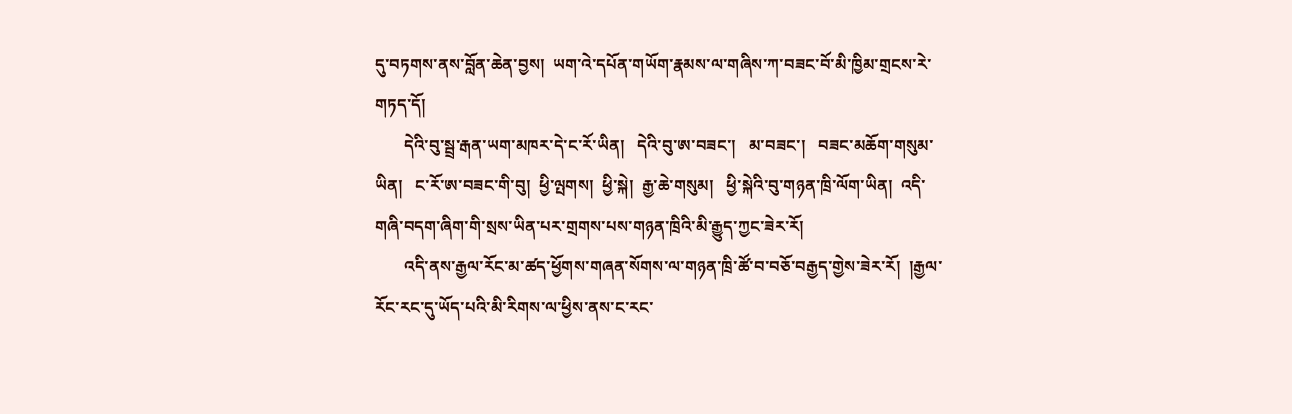དུ་བཏགས་ནས་བློན་ཆེན་བྱས།  ཡག་འེ་དཔོན་གཡོག་རྣམས་ལ་གཞིས་ཀ་བཟང་བོ་མི་ཁྱིམ་གྲངས་རེ་གཏད་དོ།
       དེའི་བུ་སྦྲ་རྒན་ཡག་མཁར་དེ་ང་རོ་ཡིན།   དེའི་བུ་ཨ་བཟང་།   མ་བཟང་།   བཟང་མཆོག་གསུམ་ཡིན།   ང་རོ་ཨ་བཟང་གི་བུ།  ཕྱི་ལྤགས།  ཕྱི་སྐེ།  རྒྱ་ཆེ་གསུམ།   ཕྱི་སྐེའི་བུ་གཉན་ཁྲི་ལོག་ཡིན།  འདི་གཞི་བདག་ཞིག་གི་སྲས་ཡིན་པར་གྲགས་པས་གཉན་ཁྲིའི་མི་རྒྱུད་ཀྱང་ཟེར་རོ།
       འདི་ནས་རྒྱལ་རོང་མ་ཚད་ཕྱོགས་གཞན་སོགས་ལ་གཉན་ཁྲི་ཚོ་བ་བཅོ་བརྒྱད་གྱེས་ཟེར་རོ།  །རྒྱལ་རོང་རང་དུ་ཡོད་པའི་མི་རིགས་ལ་ཕྱིས་ནས་ང་རང་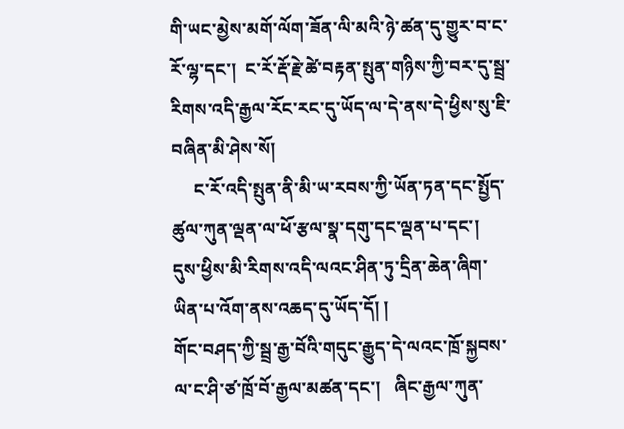གི་ཡང་མྱེས་མགོ་ལོག་ཟོན་ལི་མའི་ཉེ་ཚན་དུ་གྱུར་བ་ང་རོ་ལྷ་དང་།  ང་རོ་རྡོ་རྗེ་ཚེ་བརྟན་སྤུན་གཉིས་ཀྱི་བར་དུ་སྦྲ་རིགས་འདི་རྒྱལ་རོང་རང་དུ་ཡོད་ལ་དེ་ནས་དེ་ཕྱིས་སུ་ཇི་བཞིན་མི་ཤེས་སོ།
     ང་རོ་འདི་སྤུན་ནི་མི་ཡ་རབས་ཀྱི་ཡོན་ཏན་དང་སྤྱོད་ཚུལ་ཀུན་ལྡན་ལ་ཕོ་རྩལ་སྣ་དགུ་དང་ལྡན་པ་དང་།   དུས་ཕྱིས་མི་རིགས་འདི་ལའང་ཤིན་ཏུ་དྲིན་ཆེན་ཞིག་ཡིན་པ་འོག་ནས་འཆད་དུ་ཡོད་དོ། །
གོང་བཤད་ཀྱི་སྦྲ་རྒྱ་བོའི་གདུང་རྒྱུད་དེ་ལའང་ཁྲོ་སྐྱབས་ལ་ང་ཤི་ཙ་ཁྲོ་བོ་རྒྱལ་མཚན་དང་།   ཞིང་རྒྱལ་ཀུན་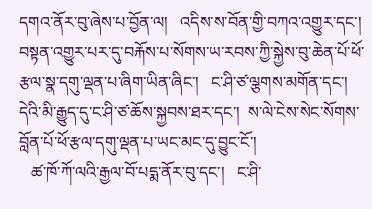དགའ་ནོར་བུ་ཞེས་པ་བྱོན་ལ།   འདིས་ས་བོན་གྱི་བཀའ་འགྱུར་དང་།  བསྟན་འགྱུར་པར་དུ་བརྐོས་པ་སོགས་ཡ་རབས་ཀྱི་སྐྱེས་བུ་ཆེན་པོ་ཕོ་རྩལ་སྣ་དགུ་ལྡན་པ་ཞིག་ཡིན་ཞིང་།   ང་ཤི་ཙ་ལྕགས་མགོན་དང་།   དེའི་མི་རྒྱུད་དུ་ང་ཤི་ཙ་ཆོས་སྐྱབས་ཐར་དང་།  ས་ལེ་ངེས་སེང་སོགས་བློན་པོ་ཕོ་རྩལ་དགུ་ལྡན་པ་ཡང་མང་དུ་བྱུང་ངོ་།
   ཚ་ཁོ་ཀོ་ལའི་རྒྱལ་བོ་པདྨ་ནོར་བུ་དང་།   ང་ཤི་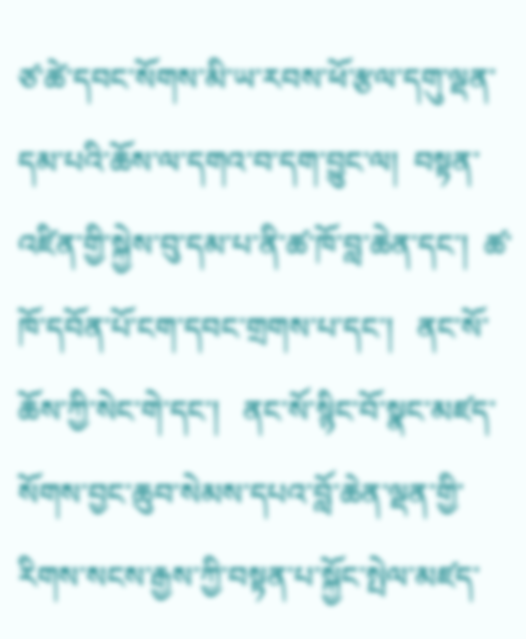ཙ་ཚེ་དབང་སོགས་མི་ཡ་རབས་ཕོ་རྩལ་དགུ་ལྡན་དམ་པའི་ཆོས་ལ་དགའ་བ་དག་བྱུང་ལ།  བསྟན་འཛིན་གྱི་སྐྱེས་བུ་དམ་པ་ནི་ཚ་ཁོ་བླ་ཆེན་དང་།  ཚ་ཁོ་དབོན་པོ་ངག་དབང་གྲགས་པ་དང་།   ནང་སོ་ཆོས་ཀྱི་སེང་གེ་དང་།   ནང་སོ་སྙིང་བོ་སྣང་མཛད་སོགས་བྱང་ཆུབ་སེམས་དཔའ་བློ་ཆེན་ལྡན་གྱི་རིགས་སངས་རྒྱས་ཀྱི་བསྟན་པ་སྐྱོང་སྤེལ་མཛད་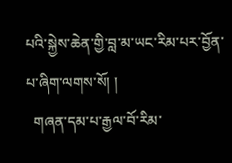པའི་སྐྱེས་ཆེན་གྱི་བླ་མ་ཡང་རིམ་པར་བྱོན་པ་ཞིག་ལགས་སོ། །
  གཞན་དམ་པ་རྒྱལ་བོ་རིམ་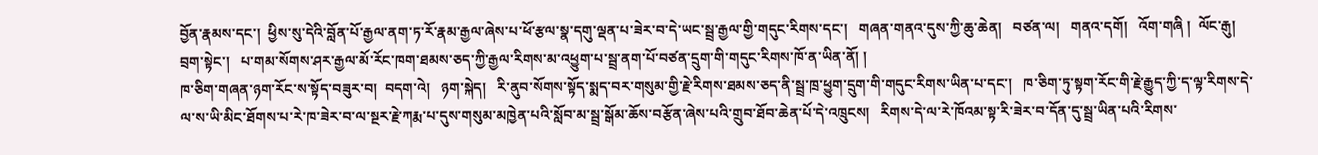བྱོན་རྣམས་དང་།  ཕྱིས་སུ་དེའི་བློན་པོ་རྒྱལ་ནག་ཏ་རོ་རྣམ་རྒྱལ་ཞེས་པ་ཕོ་རྩལ་སྣ་དགུ་ལྡན་པ་ཟེར་བ་དེ་ཡང་སྦྲ་རྒྱལ་གྱི་གདུང་རིགས་དང་།   གཞན་གནའ་དུས་ཀྱི་ཆུ་ཆེན།   བཙན་ལ།   གནའ་དགོ།   འོག་གཞི །  ལོང་རྒུ།   བྲག་སྟེང་།   པ་གམ་སོགས་ཤར་རྒྱལ་མོ་རོང་ཁག་ཐམས་ཅད་ཀྱི་རྒྱལ་རིགས་མ་འཕྱུག་པ་སྦྲ་ནག་པོ་བཙན་དྲུག་གི་གདུང་རིགས་ཁོ་ན་ཡིན་ནོ། །
ཁ་ཅིག་གཞན་ཉག་རོང་ས་སྟོད་བཟུར་བ།  བདག་འེ།   ཉག་སྐེད།   རི་ནུབ་སོགས་སྟོད་སྨད་བར་གསུམ་གྱི་རྗེ་རིགས་ཐམས་ཅད་ནི་སྦྲ་ཁྲ་ཕྱུག་དྲུག་གི་གདུང་རིགས་ཡིན་པ་དང་།   ཁ་ཅིག་ཏུ་སྟག་རོང་གི་རྗེ་རྒྱུད་ཀྱི་ད་ལྟ་རིགས་དེ་ལ་ས་ཡི་མིང་ཐོགས་པ་རེ་ཁ་ཟེར་བ་ལ་སྔར་རྗེ་ཀརྨ་པ་དུས་གསུམ་མཁྱེན་པའི་སློབ་མ་སྦྲ་སྒོམ་ཆོས་བརྩོན་ཞེས་པའི་གྲུབ་ཐོབ་ཆེན་པོ་དེ་འཁྲུངས།   རིགས་དེ་ལ་རེ་ཁོའམ་སྟ་རི་ཟེར་བ་དོན་དུ་སྦྲ་ཡིན་པའི་རིགས་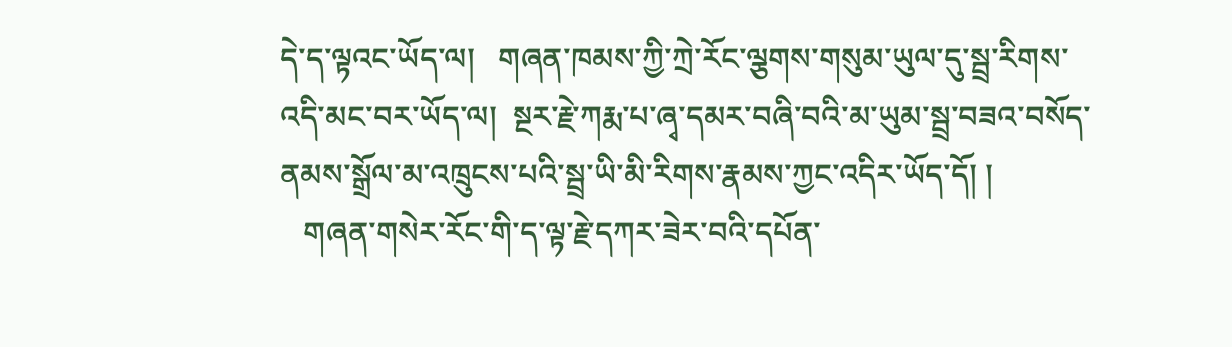དེ་ད་ལྟའང་ཡོད་ལ།   གཞན་ཁམས་ཀྱི་ཀྲེ་རོང་ལྕགས་གསུམ་ཡུལ་དུ་སྦྲ་རིགས་འདི་མང་བར་ཡོད་ལ།  སྔར་རྗེ་ཀརྨ་པ་ཞྭ་དམར་བཞི་བའི་མ་ཡུམ་སྦྲ་བཟའ་བསོད་ནམས་སྒྲོལ་མ་འཁྲུངས་པའི་སྦྲ་ཡི་མི་རིགས་རྣམས་ཀྱང་འདིར་ཡོད་དོ། །
   གཞན་གསེར་རོང་གི་ད་ལྟ་རྗེ་དཀར་ཟེར་བའི་དཔོན་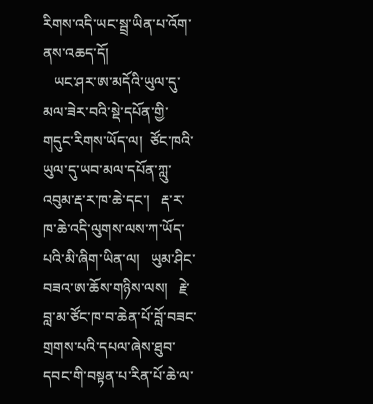རིགས་འདི་ཡང་སྦྲ་ཡིན་པ་འོག་ནས་འཆད་དོ།
   ཡང་ཤར་ཨ་མདོའི་ཡུལ་དུ་མལ་ཟེར་བའི་སྡེ་དཔོན་གྱི་གདུང་རིགས་ཡོད་ལ།  ཙོང་ཁའི་ཡུལ་དུ་ཡབ་མལ་དཔོན་ཀླུ་འབུམ་རྡ་ར་ཁ་ཆེ་དང་།   རྡ་ར་ཁ་ཆེ་འདི་ལུགས་ལས་ཀ་ཡོད་པའི་མི་ཞིག་ཡིན་ལ།   ཡུམ་ཤིང་བཟའ་ཨ་ཆོས་གཉིས་ལས།   རྗེ་བླ་མ་ཙོང་ཁ་བ་ཆེན་པོ་བློ་བཟང་གྲགས་པའི་དཔལ་ཞེས་ཐུབ་དབང་གི་བསྟན་པ་རིན་པོ་ཆེ་ལ་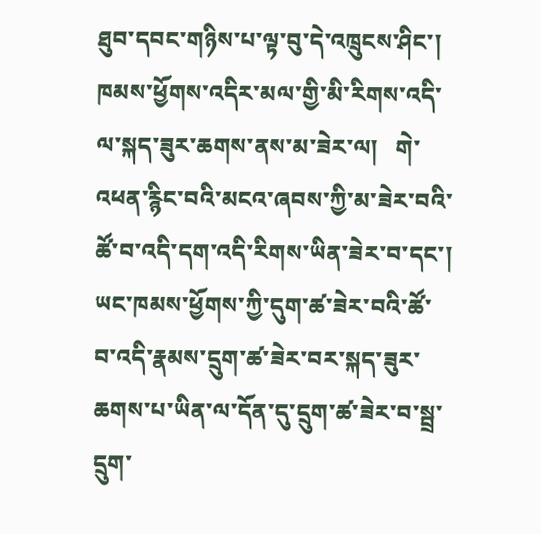ཐུབ་དབང་གཉིས་པ་ལྟ་བུ་དེ་འཁྲུངས་ཤིང་།   ཁམས་ཕྱོགས་འདིར་མལ་གྱི་མི་རིགས་འདི་ལ་སྐད་ཟུར་ཆགས་ནས་མ་ཟེར་ལ།   གེ་འཕན་རྙིང་བའི་མངའ་ཞབས་ཀྱི་མ་ཟེར་བའི་ཚོ་བ་འདི་དག་འདི་རིགས་ཡིན་ཟེར་བ་དང་།   ཡང་ཁམས་ཕྱོགས་ཀྱི་དུག་ཚ་ཟེར་བའི་ཚོ་བ་འདི་རྣམས་དྲུག་ཚ་ཟེར་བར་སྐད་ཟུར་ཆགས་པ་ཡིན་ལ་དོན་དུ་དྲུག་ཚ་ཟེར་བ་སྦྲ་དྲུག་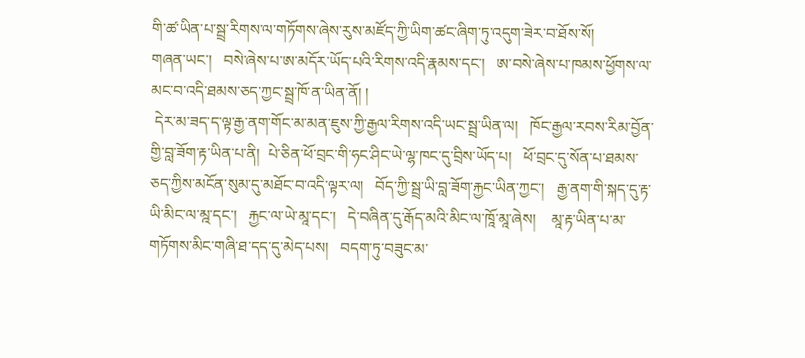གི་ཚ་ཡིན་པ་སྦྲ་རིགས་ལ་གཏོགས་ཞེས་རུས་མཛོད་ཀྱི་ཡིག་ཚང་ཞིག་ཏུ་འདུག་ཟེར་བ་ཐོས་སོ།
གཞན་ཡང་།   བསེ་ཞེས་པ་ཨ་མདོར་ཡོད་པའི་རིགས་འདི་རྣམས་དང་།   ཨ་བསེ་ཞེས་པ་ཁམས་ཕྱོགས་ལ་མང་བ་འདི་ཐམས་ཅད་ཀྱང་སྦྲ་ཁོ་ན་ཡིན་ནོ། །
 དེར་མ་ཟད་ད་ལྟ་རྒྱ་ནག་གོང་མ་མན་ཇུས་ཀྱི་རྒྱལ་རིགས་འདི་ཡང་སྦྲ་ཡིན་ལ།   ཁོང་རྒྱལ་རབས་རིམ་བྱོན་གྱི་བླ་ཟོག་རྟ་ཡིན་པ་ནི།  པེ་ཅིན་ཕོ་བྲང་གི་ཧང་ཤིང་ཡེ་ལྷ་ཁང་དུ་བྲིས་ཡོད་པ།   ཕོ་བྲང་དུ་སོན་པ་ཐམས་ཅད་ཀྱིས་མངོན་སུམ་དུ་མཐོང་བ་འདི་ལྟར་ལ།   བོད་ཀྱི་སྦྲ་ཡི་བླ་ཟོག་རྐྱང་ཡིན་ཀྱང་།   རྒྱ་ནག་གི་སྐད་དུ་རྟ་ཡི་མིང་ལ་མྰ་དང་།   རྐྱང་ལ་ཡེ་མཱ་དང་།   དེ་བཞིན་དུ་རྒོད་མའི་མིང་ལ་ཁཱོ་མཱ་ཞེས།    མཱ་རྟ་ཡིན་པ་མ་གཏོགས་མིང་གཞི་ཐ་དད་དུ་མེད་པས།   བདག་ཏུ་བཟུང་མ་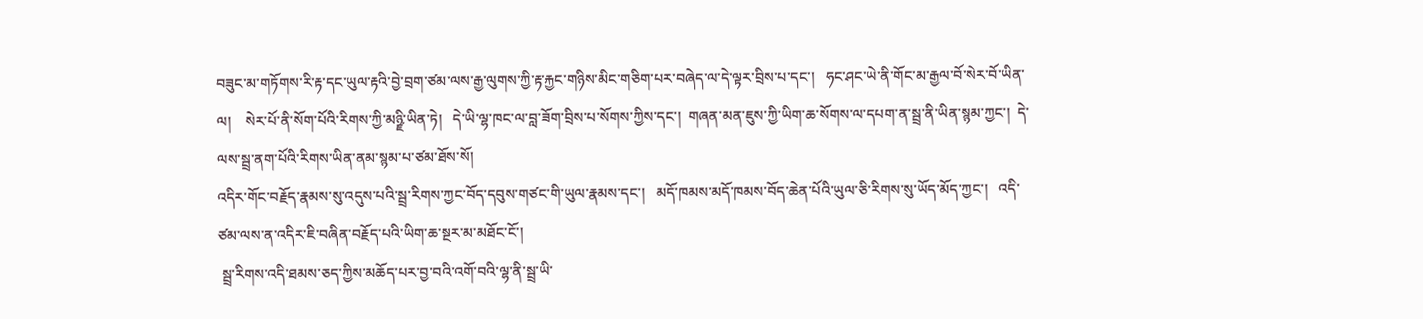བཟུང་མ་གཏོགས་རི་རྟ་དང་ཡུལ་རྟའི་བྱེ་བྲག་ཙམ་ལས་རྒྱ་ལུགས་ཀྱི་རྟ་རྐྱང་གཉིས་མིང་གཅིག་པར་བཞེད་ལ་དེ་ལྟར་བྲིས་པ་དང་།   ཧང་ཤང་ཡེ་ནི་གོང་མ་རྒྱལ་བོ་སེར་བོ་ཡིན་ལ།    སེར་པོ་ནི་སོག་པོའི་རིགས་ཀྱི་མཉྫི་ཡིན་ཏེ།   དེ་ཡི་ལྷ་ཁང་ལ་བླ་ཟོག་བྲིས་པ་སོགས་ཀྱིས་དང་།  གཞན་མན་ཇུས་ཀྱི་ཡིག་ཆ་སོགས་ལ་དཔག་ན་སྦྲ་ནི་ཡིན་སྙམ་ཀྱང་།  དེ་ལས་སྦྲ་ནག་པོའི་རིགས་ཡིན་ནམ་སྙམ་པ་ཙམ་ཐོས་སོ།
འདིར་གོང་བརྗོད་རྣམས་སུ་འདུས་པའི་སྦྲ་རིགས་ཀྱང་བོད་དབུས་གཙང་གི་ཡུལ་རྣམས་དང་།   མདོ་ཁམས་མདོ་ཁམས་བོད་ཆེན་པོའི་ཡུལ་ཅི་རིགས་སུ་ཡོད་མོད་ཀྱང་།   འདི་ཙམ་ལས་ན་འདིར་ཇི་བཞིན་བརྗོད་པའི་ཡིག་ཆ་སྔར་མ་མཐོང་ངོ་།
 སྦྲ་རིགས་འདི་ཐམས་ཅད་ཀྱིས་མཆོད་པར་བྱ་བའི་འགོ་བའི་ལྷ་ནི་སྦྲ་ཡི་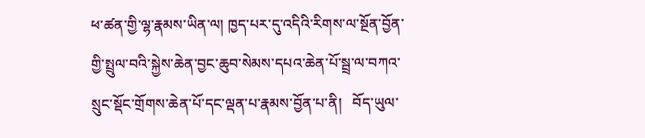ཕ་ཚན་གྱི་ལྷ་རྣམས་ཡིན་ལ། ཁྱད་པར་དུ་འདིའི་རིགས་ལ་སྔོན་བྱོན་གྱི་སྤྲུལ་བའི་སྐྱེས་ཆེན་བྱང་ཆུབ་སེམས་དཔའ་ཆེན་པོ་སྦྲ་ལ་བཀའ་སྲུང་སྡོང་གྲོགས་ཆེན་པོ་དང་ལྡན་པ་རྣམས་བྱོན་པ་ནི།   བོད་ཡུལ་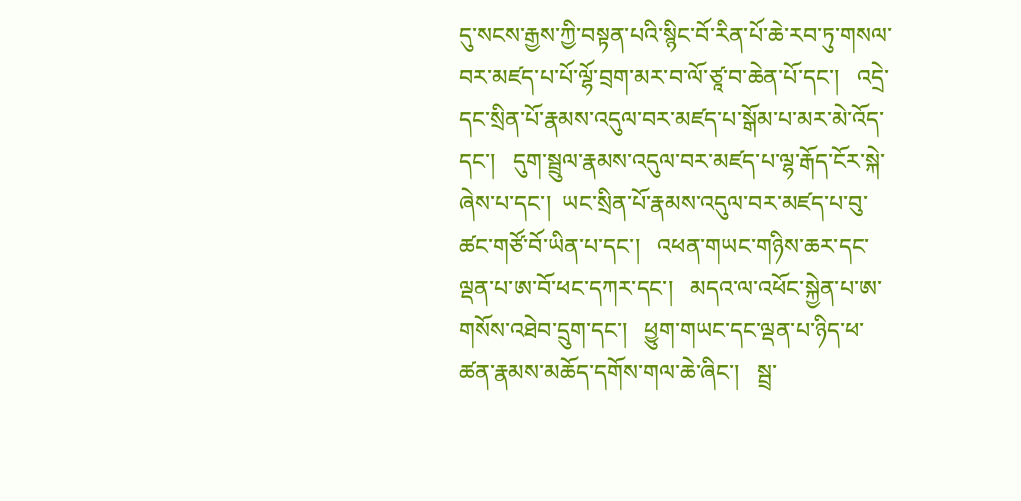དུ་སངས་རྒྱས་ཀྱི་བསྟན་པའི་སྙིང་བོ་རིན་པོ་ཆེ་རབ་ཏུ་གསལ་བར་མཛད་པ་པོ་ལྷོ་བྲག་མར་བ་ལོ་ཙཱ་བ་ཆེན་པོ་དང་།   འདྲེ་དང་སྲིན་པོ་རྣམས་འདུལ་བར་མཛད་པ་སྒོམ་པ་མར་མེ་འོད་དང་།   དུག་སྦྲུལ་རྣམས་འདུལ་བར་མཛད་པ་ལྷ་རྒོད་ངོར་སྐེ་ཞེས་པ་དང་།  ཡང་སྲིན་པོ་རྣམས་འདུལ་བར་མཛད་པ་བུ་ཚང་གཙོ་བོ་ཡིན་པ་དང་།   འཕན་གཡང་གཉིས་ཆར་དང་ལྡན་པ་ཨ་བོ་ཕང་དཀར་དང་།   མདའ་ལ་འཕོང་སྐྱེན་པ་ཨ་གསོས་འཐེབ་དྲུག་དང་།   ཕྱུག་གཡང་དང་ལྡན་པ་ཉིད་ཕ་ཚན་རྣམས་མཆོད་དགོས་གལ་ཆེ་ཞིང་།   སྦྲ་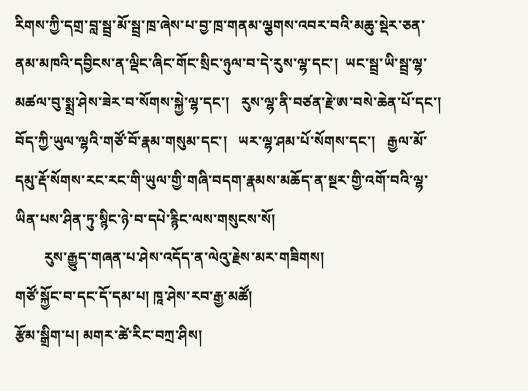རིགས་ཀྱི་དགྲ་བླ་སྦྲ་མོ་སྦྲ་ཁྲ་ཞེས་པ་བྱ་ཁྲ་གནམ་ལྕགས་འབར་བའི་མཆུ་སྡེར་ཅན་ནམ་མཁའི་དབྱིངས་ན་ལྡིང་ཞིང་གོང་སྲིང་ཉུལ་བ་དེ་རུས་ལྷ་དང་།  ཡང་སྦྲ་ཡི་སྦྲ་ལྷ་མཚལ་བུ་སྨྲ་ཤེས་ཟེར་བ་སོགས་སྐྱེ་ལྷ་དང་།   རུས་ལྷ་ནི་བཙན་རྗེ་ཨ་བསེ་ཆེན་པོ་དང་།  བོད་ཀྱི་ཡུལ་ལྷའི་གཙོ་བོ་རྣམ་གསུམ་དང་།   ཡར་ལྷ་ཤམ་པོ་སོགས་དང་།   རྒྱལ་མོ་དམུ་རྡོ་སོགས་རང་རང་གི་ཡུལ་གྱི་གཞི་བདག་རྣམས་མཆོད་ན་སྔར་གྱི་འགོ་བའི་ལྷ་ཡིན་པས་ཤིན་ཏུ་སྙིང་ཉེ་བ་དཔེ་རྙིང་ལས་གསུངས་སོ།
        རུས་རྒྱུད་གཞན་པ་ཤེས་འདོད་ན་ལེའུ་རྗེས་མར་གཟིགས།
གཙོ་སྐྱོང་བ་དང་དོ་དམ་པ། ཁཱ་ཤེས་རབ་རྒྱ་མཚོ།
རྩོམ་སྒྲིག་པ། མགར་ཚེ་རིང་བཀྲ་ཤིས།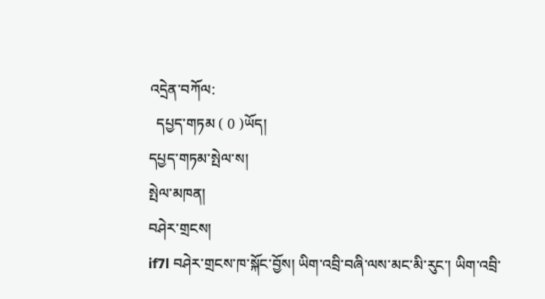འདྲེན་བཀོལ:
  དཔྱད་གཏམ ( 0 )ཡོད།
དཔྱད་གཏམ་སྤེལ་ས།
སྤེལ་མཁན།
བཤེར་གྲངས།
if7l བཤེར་གྲངས་ཁ་སྐོང་བྱོས། ཡིག་འབྲི་བཞི་ལས་མང་མི་རུང་། ཡིག་འབྲི་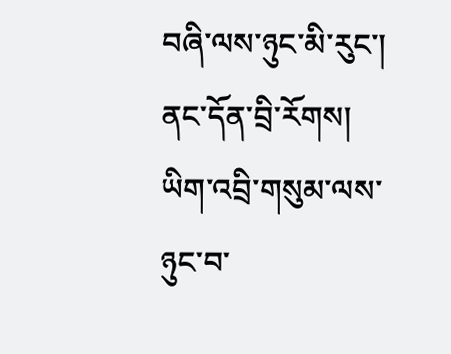བཞི་ལས་ཉུང་མི་རུང་།
ནང་དོན་བྲི་རོགས། ཡིག་འབྲི་གསུམ་ལས་ཉུང་བ་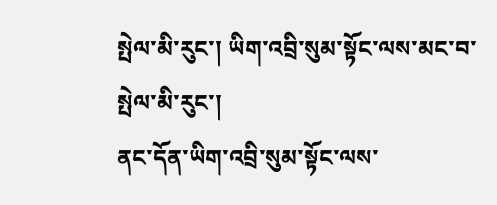སྤེལ་མི་རུང་། ཡིག་འབྲི་སུམ་སྟོང་ལས་མང་བ་སྤེལ་མི་རུང་།
ནང་དོན་ཡིག་འབྲི་སུམ་སྟོང་ལས་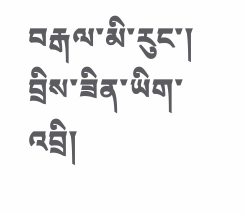བརྒལ་མི་རུང་། བྲིས་ཟིན་ཡིག་འབྲི།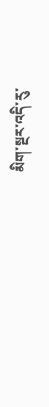མིག་སྔར་འདི་རུ་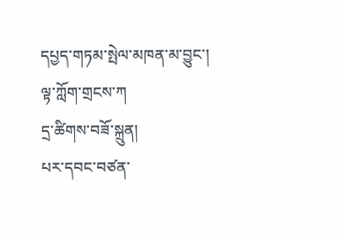དཔྱད་གཏམ་སྤེལ་མཁན་མ་བྱུང་།
ལྟ་ཀློག་གྲངས་ཀ
དྲ་ཚིགས་བཟོ་སྐྲུན།
པར་དབང་བཙན་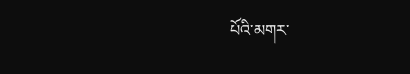པོའི་མགར་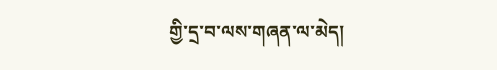གྱི་དྲ་བ་ལས་གཞན་ལ་མེད།